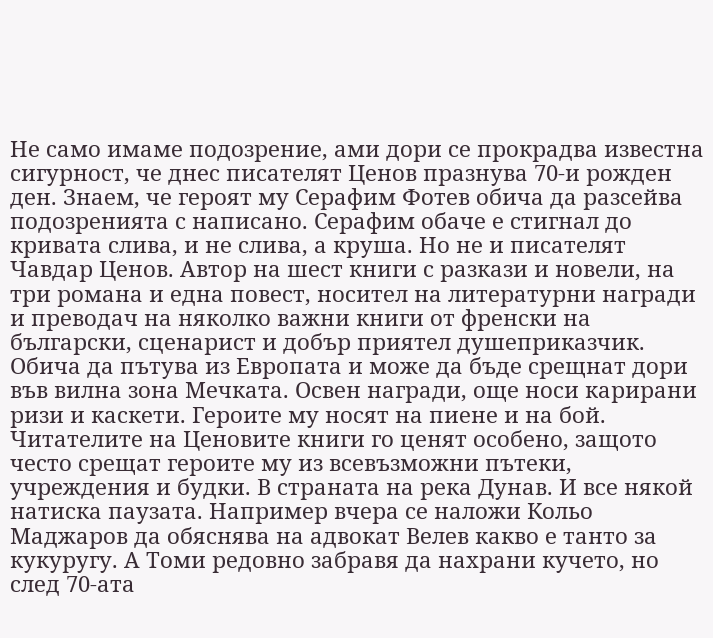Не само имаме подозрение, ами дори се прокрадва известна сигурност, че днес писателят Ценов празнува 70-и рожден ден. Знаем, че героят му Серафим Фотев обича да разсейва подозренията с написано. Серафим обаче е стигнал до кривата слива, и не слива, а круша. Но не и писателят Чавдар Ценов. Автор на шест книги с разкази и новели, на три романа и една повест, носител на литературни награди и преводач на няколко важни книги от френски на български, сценарист и добър приятел душеприказчик. Обича да пътува из Европата и може да бъде срещнат дори във вилна зона Мечката. Освен награди, още носи карирани ризи и каскети. Героите му носят на пиене и на бой.
Читателите на Ценовите книги го ценят особено, защото често срещат героите му из всевъзможни пътеки, учреждения и будки. В страната на река Дунав. И все някой натиска паузата. Например вчера се наложи Кольо Маджаров да обяснява на адвокат Велев какво е танто за кукуругу. А Томи редовно забравя да нахрани кучето, но след 70-ата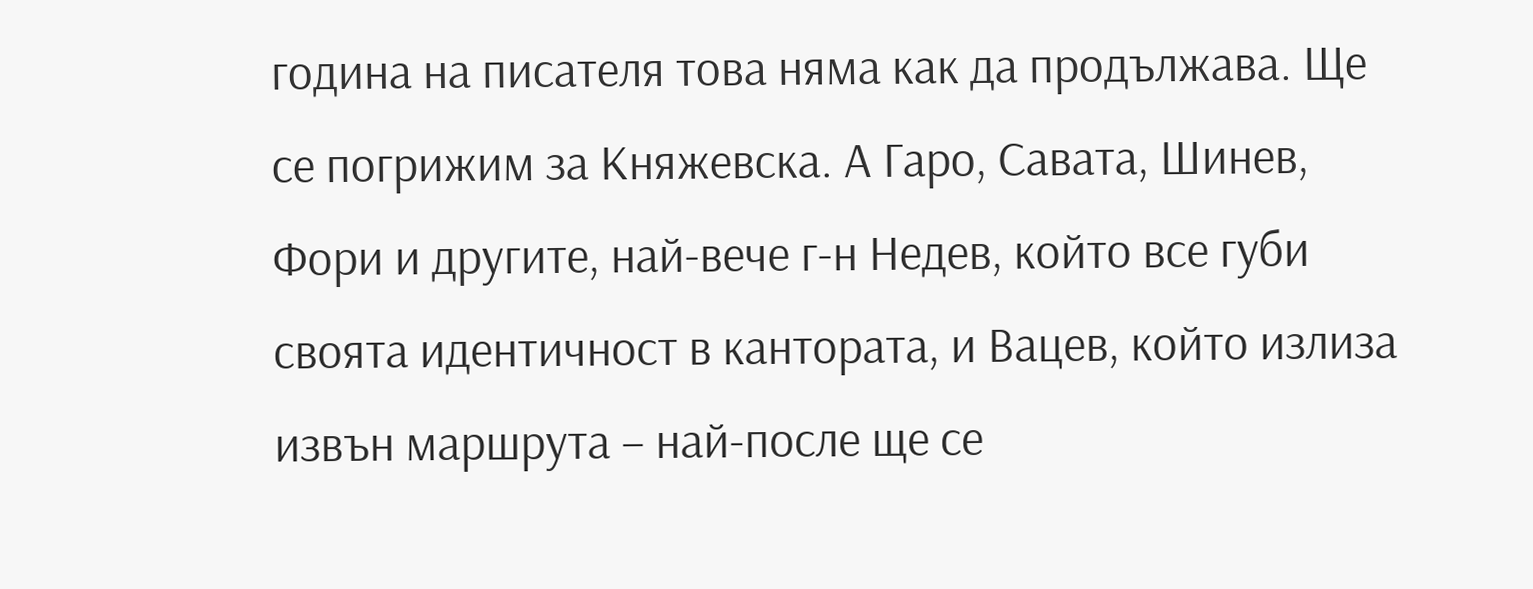година на писателя това няма как да продължава. Ще се погрижим за Княжевска. А Гаро, Савата, Шинев, Фори и другите, най-вече г-н Недев, който все губи своята идентичност в кантората, и Вацев, който излиза извън маршрута – най-после ще се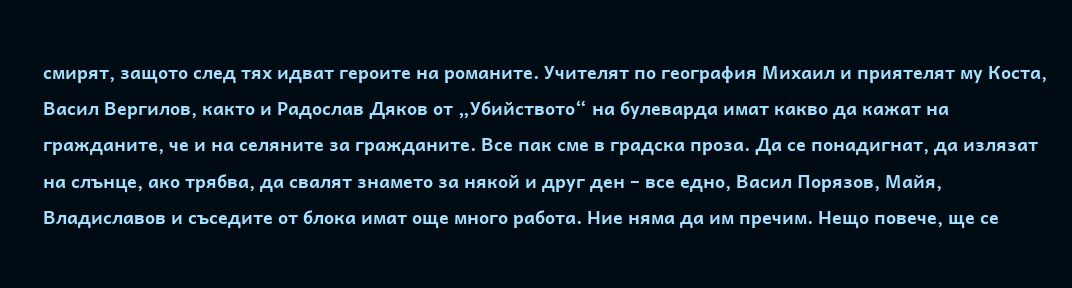смирят, защото след тях идват героите на романите. Учителят по география Михаил и приятелят му Коста, Васил Вергилов, както и Радослав Дяков от „Убийството“ на булеварда имат какво да кажат на гражданите, че и на селяните за гражданите. Все пак сме в градска проза. Да се понадигнат, да излязат на слънце, ако трябва, да свалят знамето за някой и друг ден – все едно, Васил Порязов, Майя, Владиславов и съседите от блока имат още много работа. Ние няма да им пречим. Нещо повече, ще се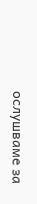ослушваме за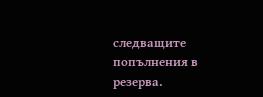следващите попълнения в резерва.